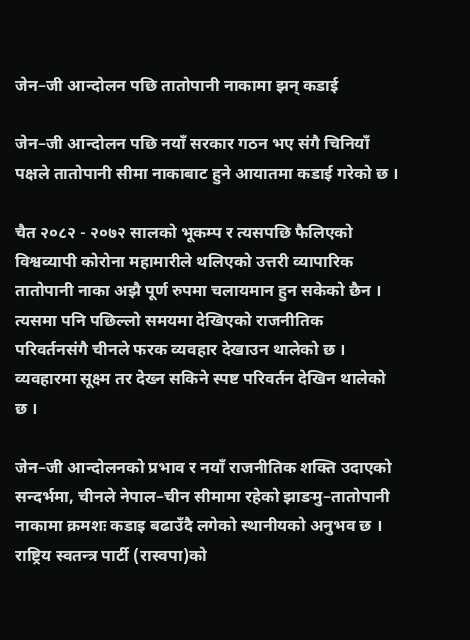जेन–जी आन्दोलन पछि तातोपानी नाकामा झन् कडाई

जेन–जी आन्दोलन पछि नयाँ सरकार गठन भए संगै चिनियाँ पक्षले तातोपानी सीमा नाकाबाट हुने आयातमा कडाई गरेको छ ।

चैत २०८२ - २०७२ सालको भूकम्प र त्यसपछि फैलिएको विश्वव्यापी कोरोना महामारीले थलिएको उत्तरी व्यापारिक तातोपानी नाका अझै पूर्ण रुपमा चलायमान हुन सकेको छैन । त्यसमा पनि पछिल्लो समयमा देखिएको राजनीतिक परिवर्तनसंगै चीनले फरक व्यवहार देखाउन थालेको छ । व्यवहारमा सूक्ष्म तर देख्न सकिने स्पष्ट परिवर्तन देखिन थालेको छ ।

जेन–जी आन्दोलनको प्रभाव र नयाँ राजनीतिक शक्ति उदाएको सन्दर्भमा, चीनले नेपाल–चीन सीमामा रहेको झाङमु–तातोपानी नाकामा क्रमशः कडाइ बढाउँदै लगेको स्थानीयको अनुभव छ । राष्ट्रिय स्वतन्त्र पार्टी (रास्वपा)को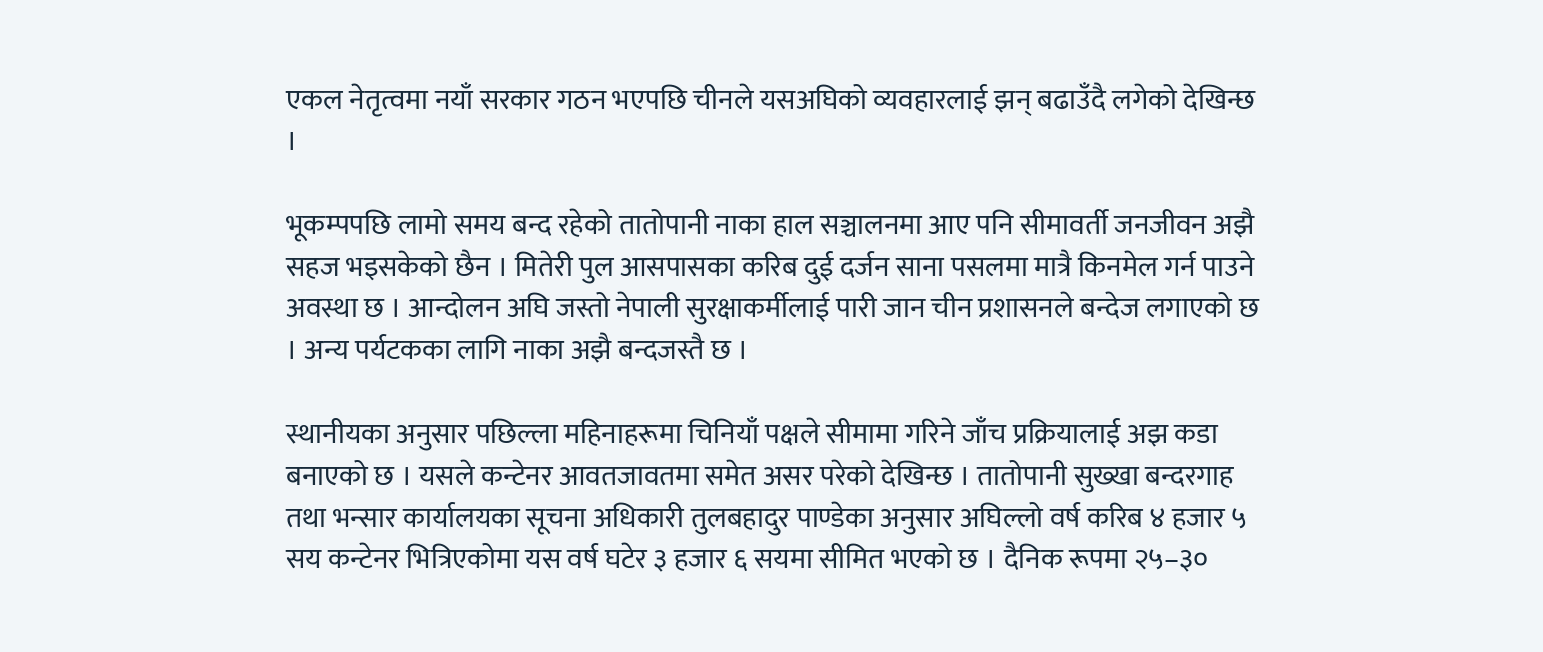एकल नेतृत्वमा नयाँ सरकार गठन भएपछि चीनले यसअघिको व्यवहारलाई झन् बढाउँदै लगेको देखिन्छ ।

भूकम्पपछि लामो समय बन्द रहेको तातोपानी नाका हाल सञ्चालनमा आए पनि सीमावर्ती जनजीवन अझै सहज भइसकेको छैन । मितेरी पुल आसपासका करिब दुई दर्जन साना पसलमा मात्रै किनमेल गर्न पाउने अवस्था छ । आन्दोलन अघि जस्तो नेपाली सुरक्षाकर्मीलाई पारी जान चीन प्रशासनले बन्देज लगाएको छ । अन्य पर्यटकका लागि नाका अझै बन्दजस्तै छ ।

स्थानीयका अनुसार पछिल्ला महिनाहरूमा चिनियाँ पक्षले सीमामा गरिने जाँच प्रक्रियालाई अझ कडा बनाएको छ । यसले कन्टेनर आवतजावतमा समेत असर परेको देखिन्छ । तातोपानी सुख्खा बन्दरगाह तथा भन्सार कार्यालयका सूचना अधिकारी तुलबहादुर पाण्डेका अनुसार अघिल्लो वर्ष करिब ४ हजार ५ सय कन्टेनर भित्रिएकोमा यस वर्ष घटेर ३ हजार ६ सयमा सीमित भएको छ । दैनिक रूपमा २५–३०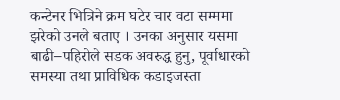कन्टेनर भित्रिने क्रम घटेर चार वटा सम्ममा झरेको उनले बताए । उनका अनुसार यसमा बाढी–पहिरोले सडक अवरुद्ध हुनु, पूर्वाधारको समस्या तथा प्राविधिक कडाइजस्ता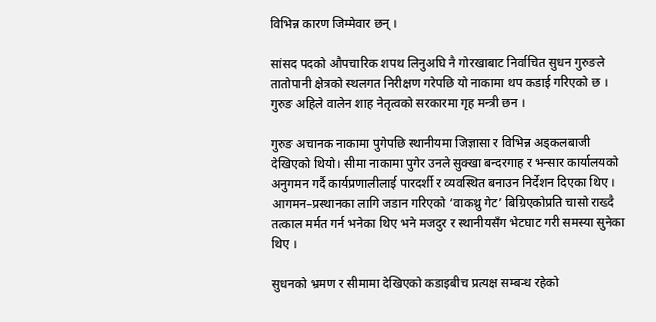विभिन्न कारण जिम्मेवार छन् ।

सांसद पदको औपचारिक शपथ लिनुअघि नै गोरखाबाट निर्वाचित सुधन गुरुङले तातोपानी क्षेत्रको स्थलगत निरीक्षण गरेपछि यो नाकामा थप कडाई गरिएको छ । गुरुङ अहिले वालेन शाह नेतृत्वको सरकारमा गृह मन्त्री छन ।

गुरुङ अचानक नाकामा पुगेपछि स्थानीयमा जिज्ञासा र विभिन्न अड्कलबाजी देखिएको थियो। सीमा नाकामा पुगेर उनले सुक्खा बन्दरगाह र भन्सार कार्यालयको अनुगमन गर्दै कार्यप्रणालीलाई पारदर्शी र व्यवस्थित बनाउन निर्देशन दिएका थिए । आगमन–प्रस्थानका लागि जडान गरिएको ‘वाकथ्रु गेट’ बिग्रिएकोप्रति चासो राख्दै तत्काल मर्मत गर्न भनेका थिए भने मजदुर र स्थानीयसँग भेटघाट गरी समस्या सुनेका थिए ।

सुधनको भ्रमण र सीमामा देखिएको कडाइबीच प्रत्यक्ष सम्बन्ध रहेको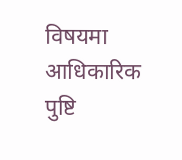विषयमा आधिकारिक पुष्टि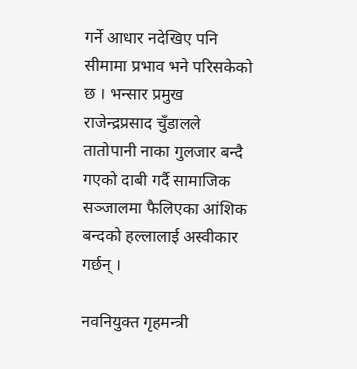गर्ने आधार नदेखिए पनि सीमामा प्रभाव भने परिसकेको छ । भन्सार प्रमुख राजेन्द्रप्रसाद चुँडालले तातोपानी नाका गुलजार बन्दै गएको दाबी गर्दै सामाजिक सञ्जालमा फैलिएका आंशिक बन्दको हल्लालाई अस्वीकार गर्छन् ।

नवनियुक्त गृहमन्त्री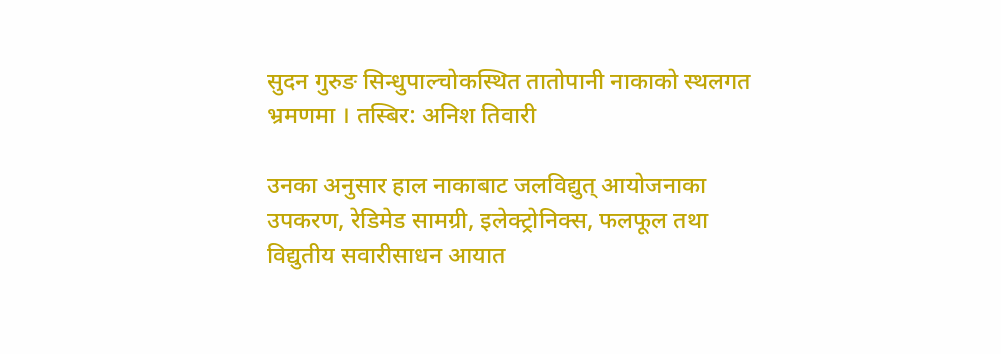सुदन गुरुङ सिन्धुपाल्चोकस्थित तातोपानी नाकाको स्थलगत भ्रमणमा । तस्बिर: अनिश तिवारी

उनका अनुसार हाल नाकाबाट जलविद्युत् आयोजनाका उपकरण, रेडिमेड सामग्री, इलेक्ट्रोनिक्स, फलफूल तथा विद्युतीय सवारीसाधन आयात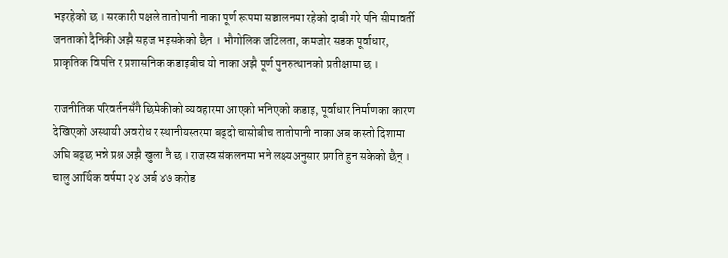भइरहेको छ । सरकारी पक्षले तातोपानी नाका पूर्ण रूपमा सञ्चालनमा रहेको दाबी गरे पनि सीमावर्ती जनताको दैनिकी अझै सहज भइसकेको छैन । भौगोलिक जटिलता, कमजोर सडक पूर्वाधार, प्राकृतिक विपत्ति र प्रशासनिक कडाइबीच यो नाका अझै पूर्ण पुनरुत्थानको प्रतीक्षामा छ ।

राजनीतिक परिवर्तनसँगै छिमेकीको व्यवहारमा आएको भनिएको कडाइ, पूर्वाधार निर्माणका कारण देखिएको अस्थायी अवरोध र स्थानीयस्तरमा बढ्दो चासोबीच तातोपानी नाका अब कस्तो दिशामा अघि बढ्छ भन्ने प्रश्न अझै खुला नै छ । राजस्व संकलनमा भने लक्ष्यअनुसार प्रगति हुन सकेको छैन् । चालु आर्थिक वर्षमा २४ अर्ब ४७ करोड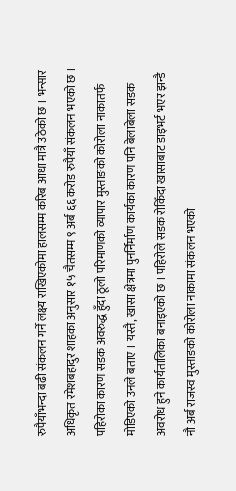रुपैयाँभन्दा बढी संकलन गर्ने लक्ष्य राखिएकोमा हालसम्म करिब आधा मात्रै उठेको छ । भन्सार अधिकृत रमेशबहादुर शाहका अनुसार १५ चैतसम्म ९ अर्ब ६६ करोड रुपैयाँ संकलन भएको छ । पहिरोका कारण सडक अवरुद्ध हुँदा ठूलो परिमाणको व्यापार मुस्ताङको कोरोला नाकातर्फ मोडिएको उनले बताए । यस्तै, खासा क्षेत्रमा पुनर्निर्माण कार्यका कारण पनि बेलाबेला सडक अवरोध हुने कार्यतालिका बनाइएको छ । पहिरोले सडक रोकिँदा खासाबाट डाइभर्ट भएर झन्डै नौ अर्ब राजस्व मुस्ताङको कोरोला नाकामा संकलन भएको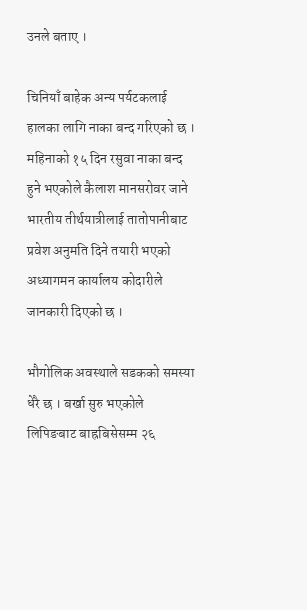उनले बताए ।

चिनियाँ बाहेक अन्य पर्यटकलाई हालका लागि नाका बन्द गरिएको छ । महिनाको १५ दिन रसुवा नाका बन्द हुने भएकोले कैलाश मानसरोवर जाने भारतीय तीर्थयात्रीलाई तातोपानीबाट प्रवेश अनुमति दिने तयारी भएको अध्यागमन कार्यालय कोदारीले जानकारी दिएको छ ।

भौगोलिक अवस्थाले सडकको समस्या धेरै छ । बर्खा सुरु भएकोले लिपिङबाट बाह्रबिसेसम्म २६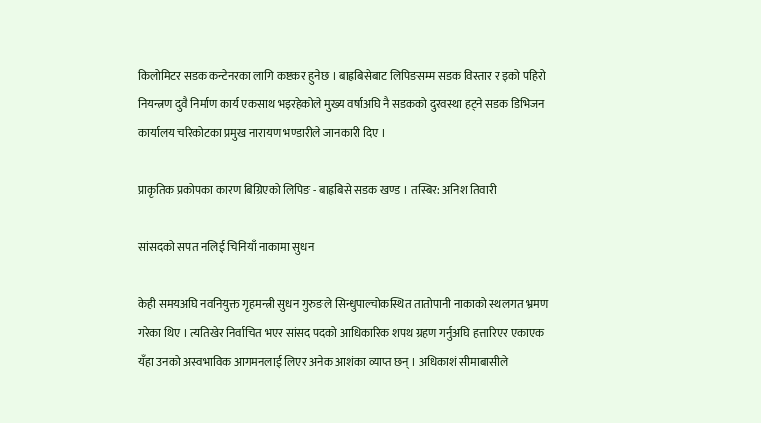किलोमिटर सडक कन्टेनरका लागि कष्टकर हुनेछ । बाह्रबिसेबाट लिपिङसम्म सडक विस्तार र इको पहिरो नियन्त्रण दुवै निर्माण कार्य एकसाथ भइरहेकोले मुख्य वर्षाअघि नै सडकको दुरवस्था हट्ने सडक डिभिजन कार्यालय चरिकोटका प्रमुख नारायण भण्डारीले जानकारी दिए ।

प्राकृतिक प्रकोपका कारण बिग्रिएको लिपिङ - बाह्रबिसे सडक खण्ड । तस्बिर: अनिश तिवारी

सांसदको सपत नलिई चिनियाँ नाकामा सुधन

केही समयअघि नवनियुक्त गृहमन्त्री सुधन गुरुङले सिन्धुपाल्चोकस्थित तातोपानी नाकाको स्थलगत भ्रमण गरेका थिए । त्यतिखेर निर्वाचित भएर सांसद पदको आधिकारिक शपथ ग्रहण गर्नुअघि हत्तारिएर एकाएक यँहा उनको अस्वभाविक आगमनलाई लिएर अनेक आशंका व्याप्त छन् । अधिकाशं सीमाबासीले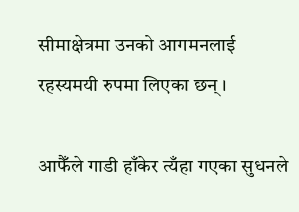सीमाक्षेत्रमा उनको आगमनलाई रहस्यमयी रुपमा लिएका छन् ।

आफैँले गाडी हाँकेर त्यँहा गएका सुधनले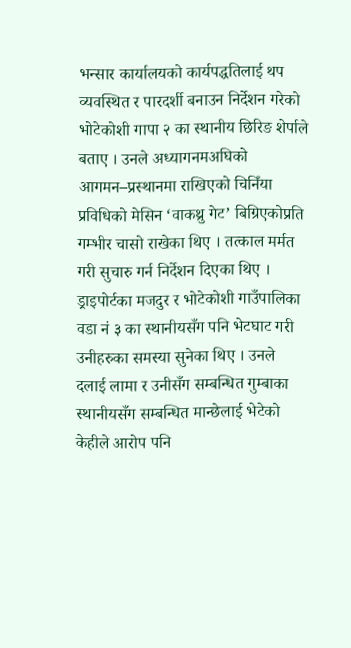भन्सार कार्यालयको कार्यपद्धतिलाई थप व्यवस्थित र पारदर्शी बनाउन निर्देशन गरेको भोटेकोशी गापा २ का स्थानीय छिरिङ शेर्पाले बताए । उनले अध्यागनमअघिको आगमन–प्रस्थानमा राखिएको चिनिँया प्रविधिको मेसिन ‘वाकथ्रु गेट’ बिग्रिएकोप्रति गम्भीर चासो राखेका थिए । तत्काल मर्मत गरी सुचारु गर्न निर्देशन दिएका थिए । ड्राइपोर्टका मजदुर र भोटेकोशी गाउँपालिका वडा नं ३ का स्थानीयसँग पनि भेटघाट गरी उनीहरुका समस्या सुनेका थिए । उनले दलाई लामा र उनीसँग सम्बन्धित गुम्बाका स्थानीयसँग सम्बन्धित मान्छेलाई भेटेको केहीले आरोप पनि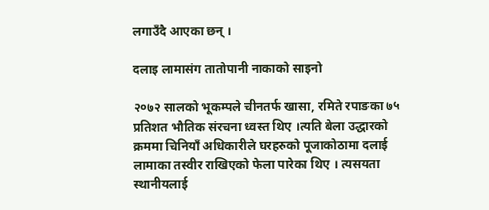लगाउँदै आएका छन् ।

दलाइ लामासंग तातोपानी नाकाको साइनो

२०७२ सालको भूकम्पले चीनतर्फ खासा, रमिते रपाङका ७५ प्रतिशत भौतिक संरचना ध्वस्त थिए ।त्यति बेला उद्धारको क्रममा चिनियाँ अधिकारीले घरहरुको पूजाकोठामा दलाई लामाका तस्वीर राखिएको फेला पारेका थिए । त्यसयता स्थानीयलाई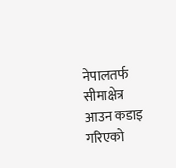नेपालतर्फ सीमाक्षेत्र आउन कडाइ गरिएको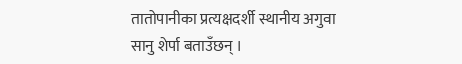तातोपानीका प्रत्यक्षदर्शी स्थानीय अगुवा सानु शेर्पा बताउँछन् ।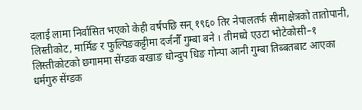दलाई लामा निर्वासित भएको केही वर्षपछि सन् १९६० तिर नेपालतर्फ सीमाक्षेत्रको तातोपानी, लिस्तीकोट, मार्मिङ र फुल्पिङकट्टीमा दर्जनौँ गुम्बा बने । तीमध्ये एउटा भोटेकोसी–१ लिस्तीकोटको छगाममा सेंग्डक बखाङ धोन्दुप धिङ गोन्पा आनी गुम्बा तिब्बतबाट आएका धर्मगुरु सेंग्डक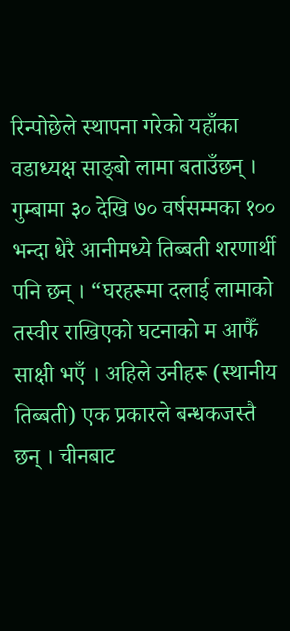रिन्पोछेले स्थापना गरेको यहाँका वडाध्यक्ष साङ्बो लामा बताउँछन् । गुम्बामा ३० देखि ७० वर्षसम्मका १०० भन्दा धेरै आनीमध्ये तिब्बती शरणार्थी पनि छन् । “घरहरूमा दलाई लामाको तस्वीर राखिएको घटनाको म आफैँ साक्षी भएँ । अहिले उनीहरू (स्थानीय तिब्बती) एक प्रकारले बन्धकजस्तै छन् । चीनबाट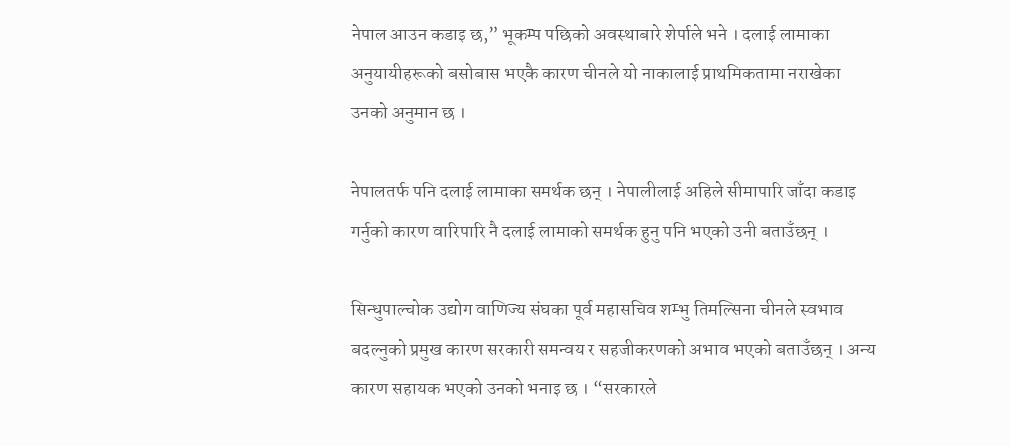नेपाल आउन कडाइ छ,” भूकम्प पछिको अवस्थाबारे शेर्पाले भने । दलाई लामाका अनुयायीहरूको बसोबास भएकै कारण चीनले यो नाकालाई प्राथमिकतामा नराखेका उनको अनुमान छ ।

नेपालतर्फ पनि दलाई लामाका समर्थक छन् । नेपालीलाई अहिले सीमापारि जाँदा कडाइ गर्नुको कारण वारिपारि नै दलाई लामाको समर्थक हुनु पनि भएको उनी बताउँछन् ।

सिन्धुपाल्चोक उद्योग वाणिज्य संघका पूर्व महासचिव शम्भु तिमल्सिना चीनले स्वभाव बदल्नुको प्रमुख कारण सरकारी समन्वय र सहजीकरणको अभाव भएको बताउँछन् । अन्य कारण सहायक भएको उनको भनाइ छ । “सरकारले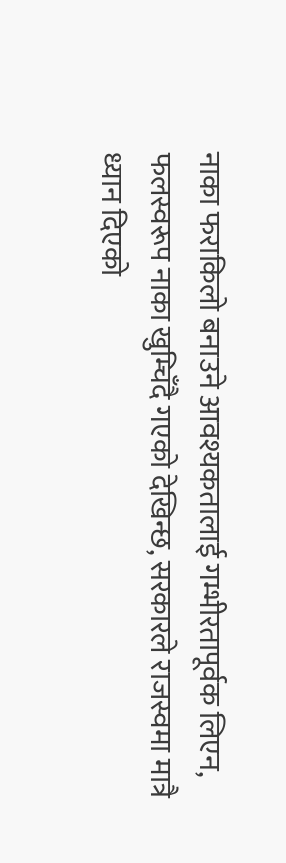नाका फराकिलो बनाउने आवश्यकतालाई गम्भीरतापूर्वक लिएन, फलस्वरूप नाका खुम्चिँदै गएको देखिन्छ, सरकारले राजस्वमा मात्रै ध्यान दिएको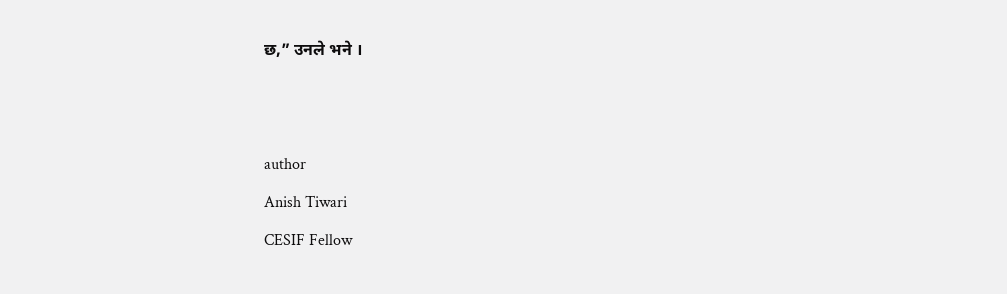छ,” उनले भने ।





author

Anish Tiwari

CESIF Fellow